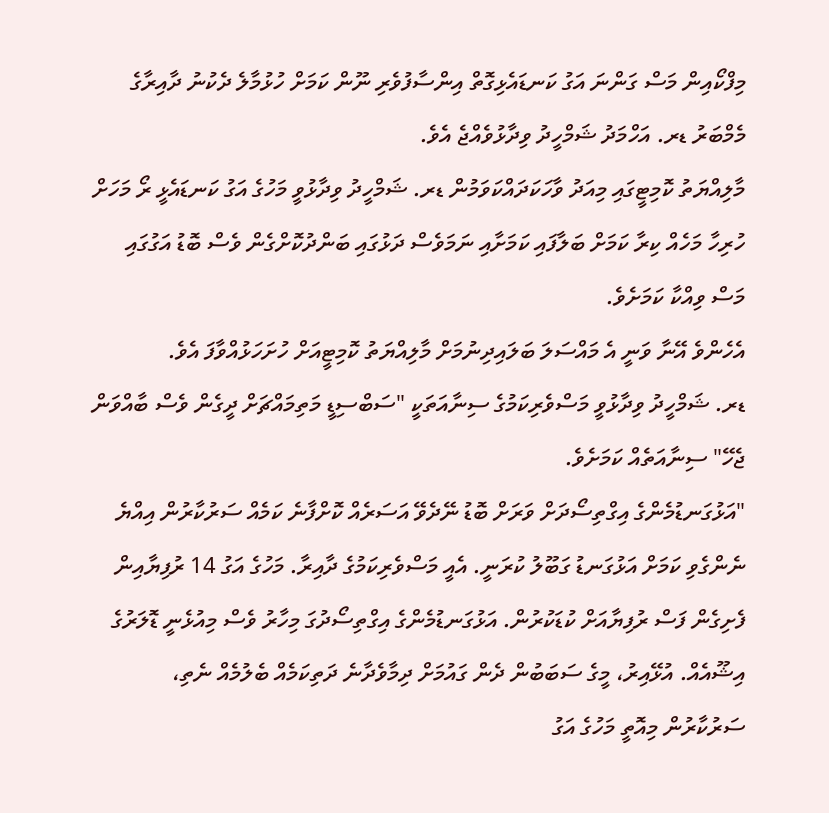މިފްކޯއިން މަސް ގަންނަ އަގު ކަނޑައެޅިގޮތް އިންސާފުވެރި ނޫން ކަމަށް ހުޅުމާލެ ދެކުނު ދާއިރާގެ މެމްބަރު ޑރ. އަހްމަދު ޝަމްހީދު ވިދާޅުވެއްޖެ އެވެ.
މާލިއްޔަތު ކޮމިޓީގައި މިއަދު ވާހަކަދައްކަވަމުން ޑރ. ޝަމްހީދު ވިދާޅުވީ މަހުގެ އަގު ކަނޑައެޅީ ރޯ މަހަށް ހުރިހާ މަހެއް ކިރާ ކަމަށް ބަލާފައި ކަމަށާއި ނަމަވެސް ދަޅުގައި ބަންދުކޮށްގެން ވެސް ބޮޑު އަގުގައި މަސް ވިއްކާ ކަމަށެވެ.
އެހެންވެ އޭނާ ވަނީ އެ މައްސަލަ ބަލައިދިނުމަށް މާލިއްޔަތު ކޮމިޓީއަށް ހުށަހަޅުއްވާފަ އެވެ.
ޑރ. ޝަމްހީދު ވިދާޅުވީ މަސްވެރިކަމުގެ ސިނާއަތަކީ "ސަބްސިޑީ މަތިމައްޗަށް ދީގެން ވެސް ބާއްވަން ޖެހޭ" ސިނާއަތެއް ކަމަށެވެ.
"އަޅުގަނޑުމެންގެ އިގްތިސޯދަށް ވަރަށް ބޮޑު ނޭދެވޭ އަސަރެއް ކޮށްފާނެ ކަމެއް ސަރުކާރުން އިއްޔެ ނެންގެވި ކަމަށް އަޅުގަނޑު ގަބޫލު ކުރަނީ. އެއީ މަސްވެރިކަމުގެ ދާއިރާ. މަހުގެ އަގު 14 ރުފިޔާއިން ފެށިގެން ފަސް ރުފިޔާއަށް ކުޑަކުރުން. އަޅުގަނޑުމެންގެ އިގްތިސޯދުގަ މިހާރު ވެސް މިއުޅެނީ ޑޮލަރުގެ އިޝޫއެއް. އުޅޭއިރު، މީގެ ސަބަބުން ދެން ގައުމަށް ދިމާވެދާނެ ދަތިކަމެއް ބެލުމެއް ނެތި، ސަރުކާރުން މިއޮތީ މަހުގެ އަގު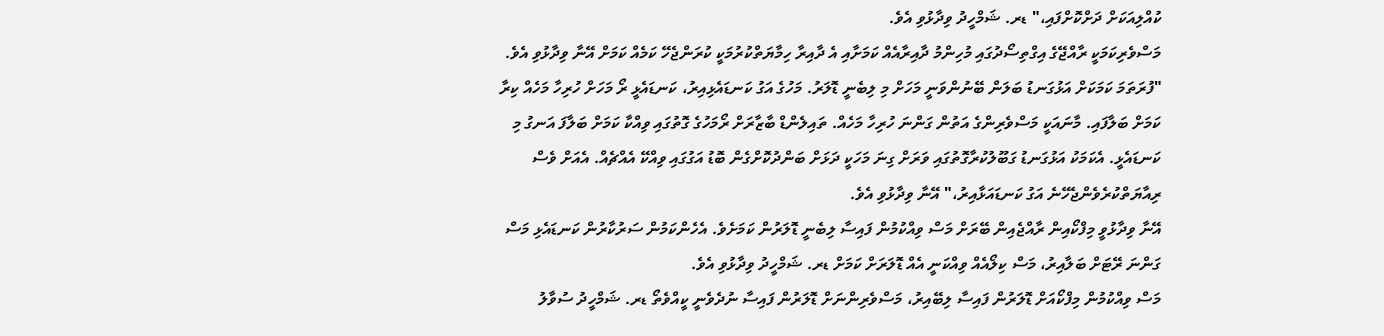ކުއްލިއަކަށް ދަށްކޮށްފައި،" ޑރ. ޝަމްހީދު ވިދާޅުވި އެވެ.
މަސްވެރިކަމަކީ ރާއްޖޭގެ އިގްތިސޯދުގައި މުހިންމު ދާއިރާއެއް ކަމަށާއި އެ ދާއިރާ ހިމާޔަތްކުރުމަކީ ކުރަންޖެހޭ ކަމެއް ކަމަށް އޭނާ ވިދާޅުވި އެވެ.
"ފުރަތަމަ ކަމަކަށް އަޅުގަނޑު ބަލަން ބޭނުންވަނީ މަހަށް މި ލިބެނީ ޑޮލަރު. މަހުގެ އަގު ކަނޑައެޅިއިރު، ކަނޑައެޅީ ރޯ މަހަށް ހުރިހާ މަހެއް ކިރާ ކަމަށް ބަލާފައި. މާނައަކީ މަސްވެރިންގެ އަތުން ގަންނަ ހުރިހާ މަހެއް. ތައިލެންޑް ބާޒާރަށް ރޯމަހުގެ ގޮތުގައި ވިއްކާ ކަމަށް ބަލާފަ އަނގު މި ކަނޑައެޅީ. އެކަމަކު އަޅުގަނޑު ގަބޫލުކުރާގޮތުގައި ވަރަށް ގިނަ މަހަކީ ދަޅަށް ބަންދުކޮށްގެން ބޮޑު އަގުގައި ވިއްކޭ އެއްޗެއް. އެއަށް ވެސް ރިއާޔަތްކުރެވެންޖެހޭނެ އަގު ކަނޑައަޅާއިރު،" އޭނާ ވިދާޅުވި އެވެ.
އޭނާ ވިދާޅުވީ މިފްކޯއިން ރާއްޖެއިން ބޭރަށް މަސް ވިއްކުމުން ފައިސާ ލިބެނީ ޑޮލަރުން ކަމަށެވެ. އެހެންކަމުން ސަރުކާރުން ކަނޑައެޅި މަސް ގަންނަ ރޭޓަށް ބަލާއިރު، މަސް ކިލޯއެއް ވިއްކަނީ އެއް ޑޮލަރަށް ކަމަށް ޑރ. ޝަމްހީދު ވިދާޅުވި އެވެ.
މަސް ވިއްކުމުން މިފްކޯއަށް ޑޮލަރުން ފައިސާ ލިބޭއިރު، މަސްވެރިންނަށް ޑޮލަރުން ފައިސާ ނުދެވެނީ ކީއްވެތޯ ޑރ. ޝަމްހީދު ސުވާލު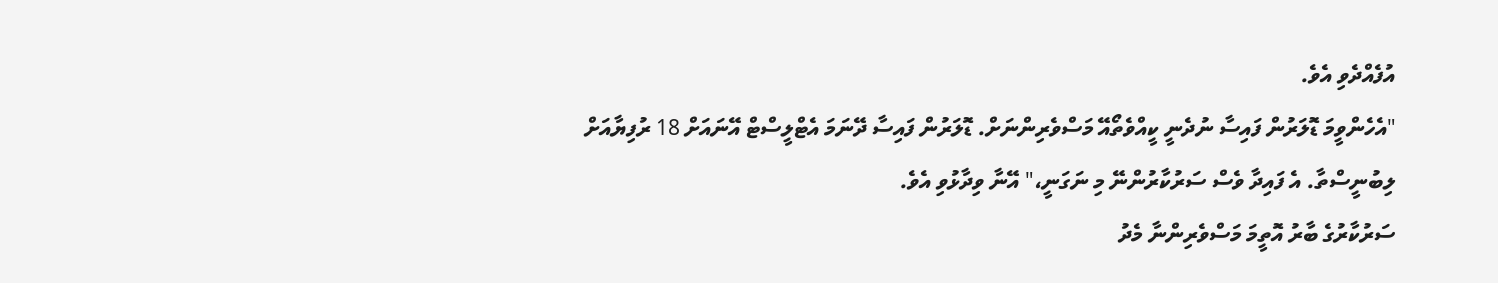އުފެއްދެވި އެވެ.
"އެހެންވީމަ ޑޮލަރުން ފައިސާ ނުދެނީ ކީއްވެތޯއޭ މަސްވެރިންނަށް. ޑޮލަރުން ފައިސާ ދޭނަމަ އެޓްލީސްޓް އޭނައަށް 18 ރުފިޔާއަށް ލިބުނީސްތާ. އެ ފައިދާ ވެސް ސަރުކާރުންނޭ މި ނަގަނީ،" އޭނާ ވިދާޅުވި އެވެ.
ސަރުކާރުގެ ބާރު އޮތީމަ މަސްވެރިންނާ މެދު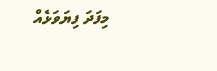މިފަދަ ފިޔަވަޅެއް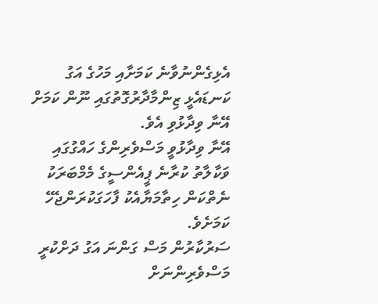އެޅިގެންނުވާނެ ކަމަށާއި މަހުގެ އަގު ކަނޑައެޅީ ޒިންމާދާރުގޮތުގައި ނޫން ކަމަށް އޭނާ ވިދާޅުވި އެވެ.
އޭނާ ވިދާޅުވީ މަސްވެރިންގެ ހައްގުގައި ވަކާލާތު ކުރާނެ ޕީއެންސީގެ މެމްބަރަކު ނެތްކަން ހިތާމަޔާއެކު ފާހަގަކުރަންޖެހޭ ކަމަށެވެ.
ސަރުކާރުން މަސް ގަންނަ އަގު ދަށްކުރީ މަސްވެރިންނަށް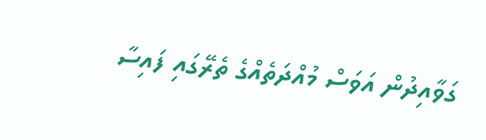ގަވާއިދުން އަވަސް މުއްދަތެއްގެ ތެރޭގައި ފައިސާ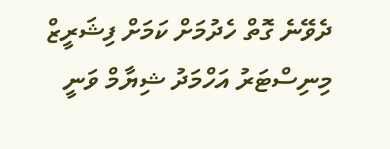ދެވޭނެ ގޮތް ހެދުމަށް ކަމަށް ފިޝަރީޒް މިނިސްޓަރު އަހްމަދު ޝިޔާމް ވަނީ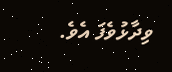ވިދާޅުވެފަ އެވެ.